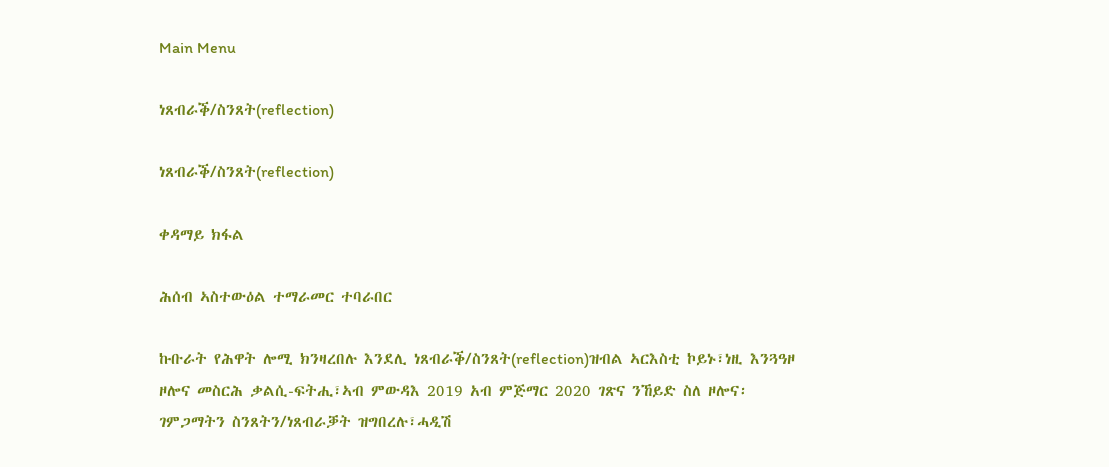Main Menu

ነጸብራቕ/ስንጸት(reflection)

ነጸብራቕ/ስንጸት(reflection)

ቀዳማይ ክፋል

ሕሰብ ኣስተውዕል ተማራመር ተባራበር

ኩቡራት የሕዋት ሎሚ ክንዛረበሉ እንደሊ ነጸብራቕ/ስንጸት(reflection)ዝብል ኣርእስቲ ኮይኑ፣ነዚ እንጓዓዞ ዞሎና መስርሕ ቃልሲ-ፍትሒ፣ኣብ ምውዳእ 2019 አብ ምጅማር 2020 ገጽና ንኸይድ ስለ ዞሎና፡ገምጋማትን ስንጸትን/ነጸብራቓት ዝግበረሉ፣ሓዲሽ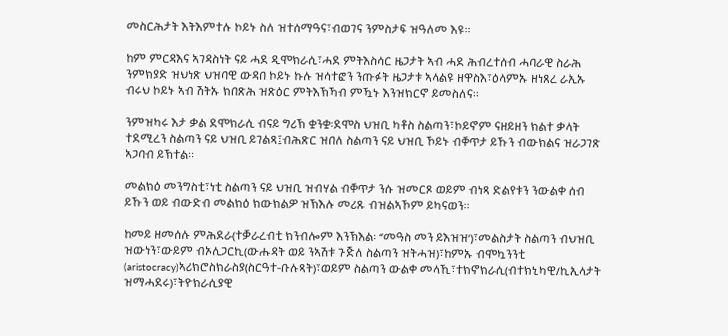መስርሕታት እትእምተሉ ኮይኑ ስለ ዝተሰማዓና፣ብወገና ንምስታፍ ዝዓለመ እዩ።

ከም ምርዳእና ኣገዳስነት ናይ ሓደ ዲሞክራሲ፣ሓደ ምትእስሳር ዜጋታት ኣብ ሓደ ሕብረተሰብ ሓባራዊ ስራሕ ንምክያድ ዝህነጽ ህዝባዊ ውዳበ ኮይኑ ኩሉ ዝሳተፎን ንጡፉት ዜጋታቱ ኣላልዩ ዘዋስእ፣ዕላምኡ ዘነጸረ ራኢኡ ብሩህ ኮይኑ ኣብ ሽትኡ ክበጽሕ ዝጽዕር ምትእኽኻብ ምዃኑ እንዝክርኖ ይመስለና፡፡

ንምዝካሩ እታ ቃል ደሞክራሲ ብናይ ግሪኽ ቋንቋ፡ደሞስ ህዝቢ ካቶስ ስልጣን፣ኮይኖም ናዘይዘን ክልተ ቃላት ተደሚረን ስልጣን ናይ ህዝቢ ይገልጻ፤ብሕጽር ዝበለ ስልጣን ናይ ህዝቢ ኾይኑ ብቐጥታ ይኹን ብውክልና ዝራጋገጽ ኣጋባብ ይኽተል፡፡

መልክዕ መንግስቲ፣ነቲ ስልጣን ናይ ህዝቢ ዝብሃል ብቐጥታ ንሱ ዝመርጾ ወይም ብነጻ ድልየቱን ንውልቀ ሰብ ይኹን ወይ ብውድብ መልክዕ ክውክልዎ ዝኽእሉ መሪጹ ብዝልኣኾም ይካናወን፡፡

ከመይ ዘመሰሉ ምሕደራ(ተቓራረብቲ ክንብሎም እንኽእል፡ ‘’መዓስ መን ይእዝዝ’)፣መልስታት ስልጣን ብህዝቢ ዝውነን፣ውይም ብኦሊጋርኪ(ውሑዳት ወይ ንኣሽቱ ጉጅለ ስልጣን ዝትሓዝ)፣ከምኡ ብሞኳንንቲ (aristocracy)ኣሪክሮስክራስያ(ስርዓተ-ቡሉጻት)፣ወይም ስልጣን ውልቀ መላኺ፣ተክኖክራሲ(ብተክኒካዊ/ኪኢላታት ዝማሓደሩ)፣ትዮክራሲያዊ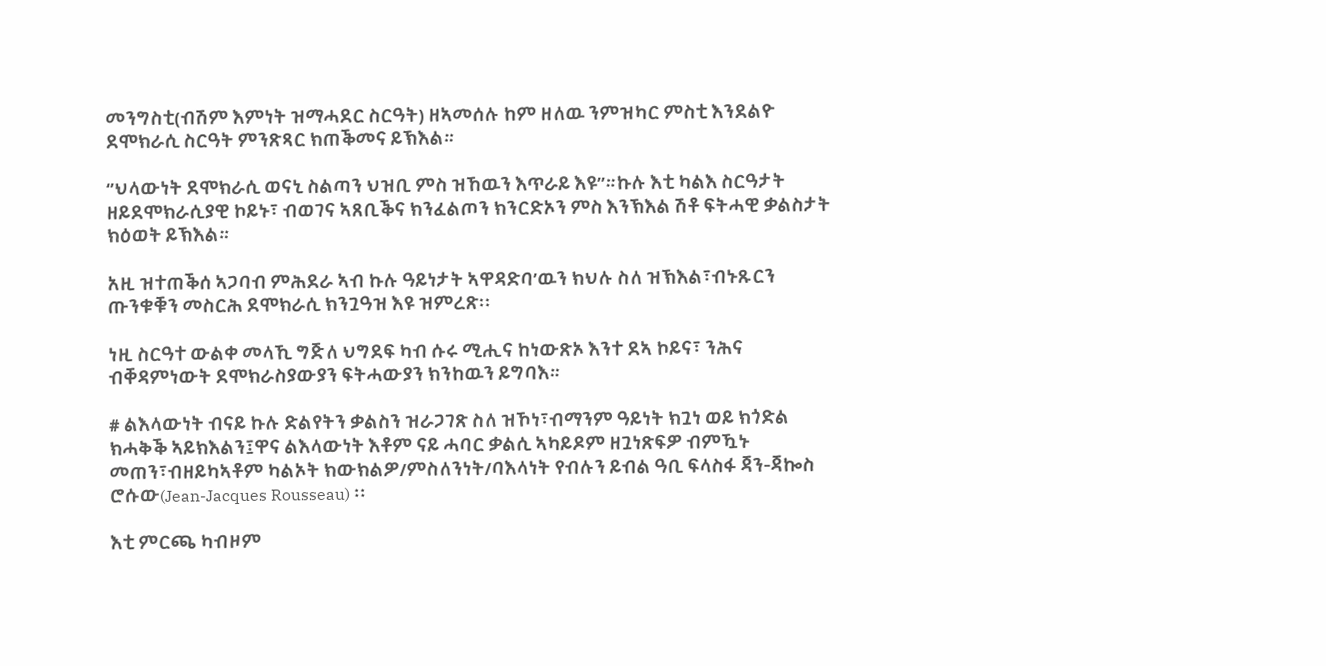መንግስቲ(ብሽም እምነት ዝማሓደር ስርዓት) ዘኣመሰሉ ከም ዘለዉ ንምዝካር ምስቲ እንደልዮ ደሞክራሲ ስርዓት ምንጽጻር ክጠቕመና ይኽእል።

‘’ህላውነት ደሞክራሲ ወናኒ ስልጣን ህዝቢ ምስ ዝኸዉን እጥራይ እዩ’’።ኩሉ እቲ ካልእ ስርዓታት ዘይደሞክራሲያዊ ኮይኑ፣ ብወገና ኣጸቢቕና ክንፈልጦን ክንርድኦን ምስ እንኽእል ሽቶ ፍትሓዊ ቃልስታት ክዕወት ይኽእል።

አዚ ዝተጠቕሰ ኣጋባብ ምሕደራ ኣብ ኩሉ ዓይነታት ኣዋዳድባ’ዉን ክህሉ ስለ ዝኽእል፣ብኑጹርን ጡንቁቑን መስርሕ ደሞክራሲ ክንጓዓዝ እዩ ዝምረጽ፡፡

ነዚ ስርዓተ ውልቀ መላኺ ግጅለ ህግደፍ ካብ ሱሩ ሚሒና ከነውጽኦ እንተ ደኣ ኮይና፣ ንሕና ብቐዳምነውት ደሞክራስያውያን ፍትሓውያን ክንከዉን ይግባእ።

# ልእላውነት ብናይ ኩሉ ድልየትን ቃልስን ዝራጋገጽ ስለ ዝኾነ፣ብማንም ዓይነት ክጓነ ወይ ክጎድል ክሓቅቕ ኣይክእልን፤ዋና ልእላውነት እቶም ናይ ሓባር ቃልሲ ኣካይዶም ዘጓነጽፍዎ ብምዃኑ መጠን፣ብዘይካኣቶም ካልኦት ክውክልዎ/ምስለንነት/ባእላነት የብሉን ይብል ዓቢ ፍላስፋ ጃን-ጃኰስ ሮሱው(Jean-Jacques Rousseau) ፡፡

እቲ ምርጫ ካብዞም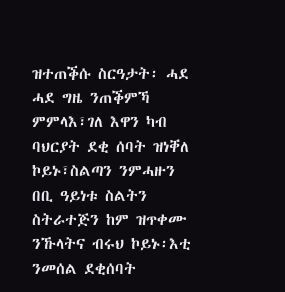ዝተጠቕሱ ስርዓታት፡ ሓደ ሓደ ግዜ ንጠቕምኻ ምምላእ፣ገለ እዋን ካብ ባህርያት ደቂ ሰባት ዝነቐለ ኮይኑ፣ስልጣን ንምሓዙን በቢ ዓይነቱ ስልትን ስትራተጅን ከም ዝጥቀሙ ንኹላትና ብሩህ ኮይኑ፡እቲ ንመሰል ደቂሰባት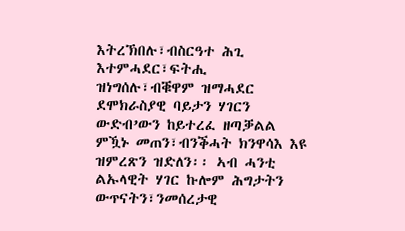እትረኽበሉ፣ብስርዓተ ሕጊ እተምሓደር፣ፍትሒ ዝነግሰሉ፣ብቑዋም ዝማሓደር ደሞክራስያዊ ባይታን ሃገርን ውድብ’ውን ከይተረፈ ዘጣቓልል ምዃኑ መጠን፣ብንቕሓት ክንዋሳእ እዩ ዝምረጽን ዝድለን፡፡ ኣብ ሓንቲ ልኡላዊት ሃገር ኩሎም ሕግታትን ውጥናትን፣ንመሰረታዊ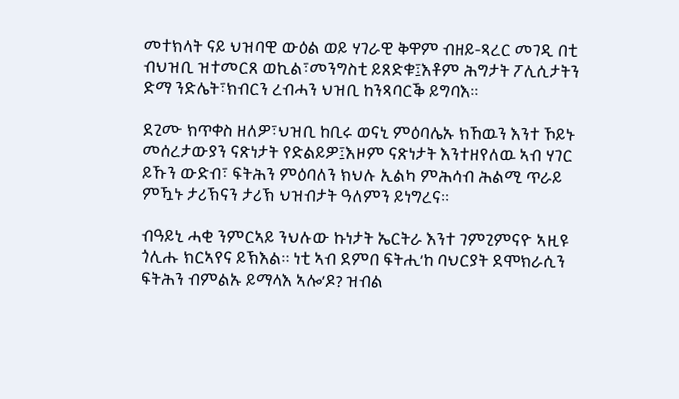መተክላት ናይ ህዝባዊ ውዕል ወይ ሃገራዊ ቅዋም ብዘይ-ጻረር መገዲ በቲ ብህዝቢ ዝተመርጸ ወኪል፣መንግስቲ ይጸድቁ፤እቶም ሕግታት ፖሊሲታትን ድማ ንድሌት፣ክብርን ረብሓን ህዝቢ ከንጻባርቕ ይግባእ፡፡

ደጊሙ ክጥቀስ ዘለዎ፣ህዝቢ ከቢሩ ወናኒ ምዕባሌኡ ክኸዉን እንተ ኾይኑ መሰረታውያን ናጽነታት የድልይዎ፤እዞም ናጽነታት እንተዘየለዉ ኣብ ሃገር ይኹን ውድብ፣ ፍትሕን ምዕባለን ክህሉ ኢልካ ምሕሳብ ሕልሚ ጥራይ ምዃኑ ታሪኽናን ታሪኽ ህዝብታት ዓለምን ይነግረና፡፡

ብዓይኒ ሓቂ ንምርኣይ ንህሉው ኩነታት ኤርትራ እንተ ገምጊምናዮ ኣዚዩ ጎሊሑ ክርኣየና ይኽእል። ነቲ ኣብ ደምበ ፍትሒ’ከ ባህርያት ደሞክራሲን ፍትሕን ብምልኡ ይማላእ ኣሎ’ዶ? ዝብል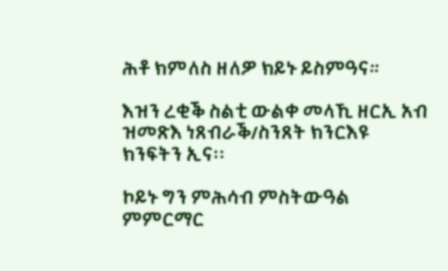ሕቶ ክምለስ ዘለዎ ክይኑ ይስምዓና።

እዝን ረቂቕ ስልቲ ውልቀ መላኺ ዘርኢ አብ ዝመጽእ ነጸብራቕ/ስንጸት ክንርእዩ ክንፍትን ኢና፡፡

ኮይኑ ግን ምሕሳብ ምስትውዓል ምምርማር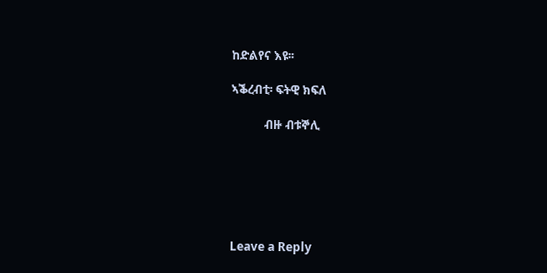ከድልየና እዩ፡፡

ኣቕረብቲ፡ ፍትዊ ክፍለ

           ብዙ ብቱኞሊ






Leave a Reply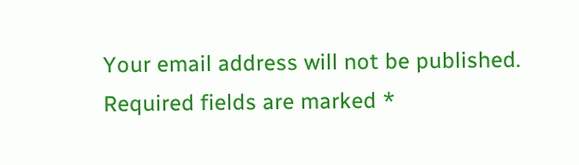Your email address will not be published. Required fields are marked *